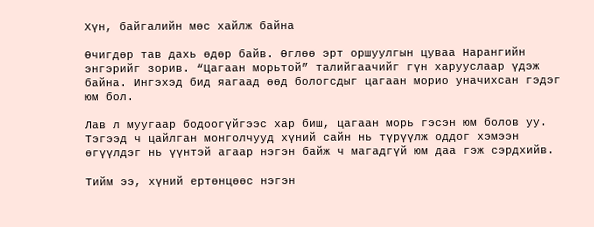Хүн, байгалийн мөс хайлж байна

Өчигдөр тав дахь өдөр байв. Өглөө эрт оршуулгын цуваа Нарангийн энгэрийг зорив. “Цагаан морьтой” талийгаачийг гүн харууслаар үдэж байна. Ингэхэд бид яагаад өөд бологсдыг цагаан морио уначихсан гэдэг юм бол.

Лав л муугаар бодоогүйгээс хар биш, цагаан морь гэсэн юм болов уу. Тэгээд ч цайлган монголчууд хүний сайн нь түрүүлж оддог хэмээн өгүүлдэг нь үүнтэй агаар нэгэн байж ч магадгүй юм даа гэж сэрдхийв.

Тийм ээ, хүний ертөнцөөс нэгэн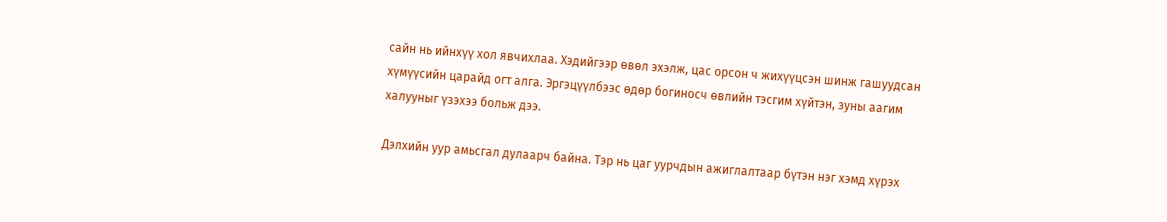сайн нь ийнхүү хол явчихлаа. Хэдийгээр өвөл эхэлж, цас орсон ч жихүүцсэн шинж гашуудсан хүмүүсийн царайд огт алга. Эргэцүүлбээс өдөр богиносч өвлийн тэсгим хүйтэн, зуны аагим халууныг үзэхээ больж дээ.

Дэлхийн уур амьсгал дулаарч байна. Тэр нь цаг уурчдын ажиглалтаар бүтэн нэг хэмд хүрэх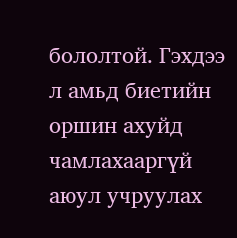бололтой. Гэхдээ л амьд биетийн оршин ахуйд чамлахааргүй аюул учруулах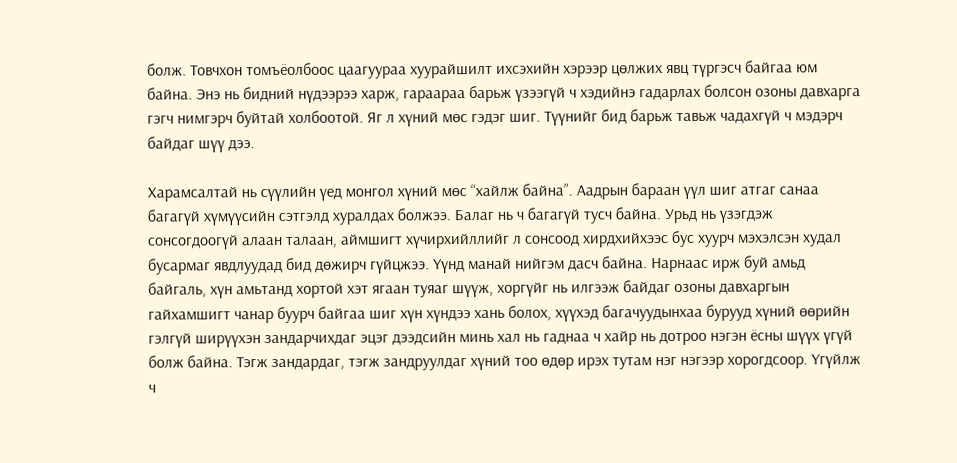болж. Товчхон томъёолбоос цаагуураа хуурайшилт ихсэхийн хэрээр цөлжих явц түргэсч байгаа юм байна. Энэ нь бидний нүдээрээ харж, гараараа барьж үзээгүй ч хэдийнэ гадарлах болсон озоны давхарга гэгч нимгэрч буйтай холбоотой. Яг л хүний мөс гэдэг шиг. Түүнийг бид барьж тавьж чадахгүй ч мэдэрч байдаг шүү дээ.

Харамсалтай нь сүүлийн үед монгол хүний мөс “хайлж байна”. Аадрын бараан үүл шиг атгаг санаа багагүй хүмүүсийн сэтгэлд хуралдах болжээ. Балаг нь ч багагүй тусч байна. Урьд нь үзэгдэж сонсогдоогүй алаан талаан, аймшигт хүчирхийллийг л сонсоод хирдхийхээс бус хуурч мэхэлсэн худал бусармаг явдлуудад бид дөжирч гүйцжээ. Үүнд манай нийгэм дасч байна. Нарнаас ирж буй амьд байгаль, хүн амьтанд хортой хэт ягаан туяаг шүүж, хоргүйг нь илгээж байдаг озоны давхаргын гайхамшигт чанар буурч байгаа шиг хүн хүндээ хань болох, хүүхэд багачуудынхаа бурууд хүний өөрийн гэлгүй ширүүхэн зандарчихдаг эцэг дээдсийн минь хал нь гаднаа ч хайр нь дотроо нэгэн ёсны шүүх үгүй болж байна. Тэгж зандардаг, тэгж зандруулдаг хүний тоо өдөр ирэх тутам нэг нэгээр хорогдсоор. Үгүйлж ч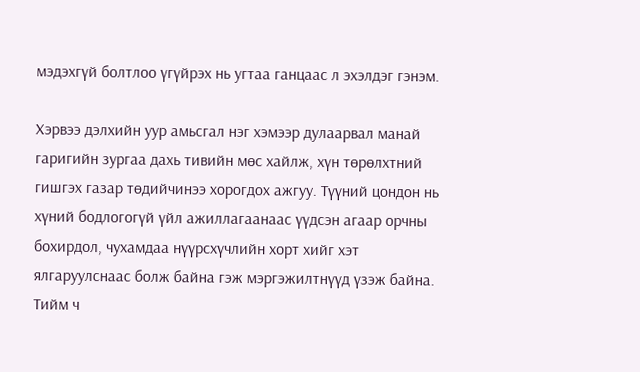мэдэхгүй болтлоо үгүйрэх нь угтаа ганцаас л эхэлдэг гэнэм.

Хэрвээ дэлхийн уур амьсгал нэг хэмээр дулаарвал манай гаригийн зургаа дахь тивийн мөс хайлж, хүн төрөлхтний гишгэх газар төдийчинээ хорогдох ажгуу. Түүний цондон нь хүний бодлогогүй үйл ажиллагаанаас үүдсэн агаар орчны бохирдол, чухамдаа нүүрсхүчлийн хорт хийг хэт ялгаруулснаас болж байна гэж мэргэжилтнүүд үзэж байна. Тийм ч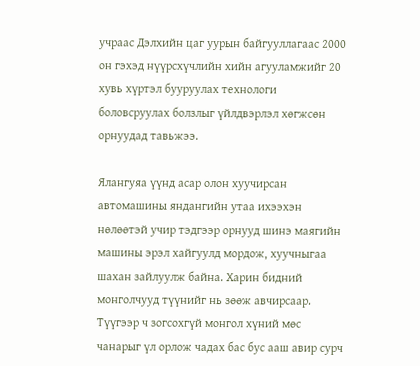учраас Дэлхийн цаг уурын байгууллагаас 2000 он гэхэд нүүрсхүчлийн хийн агууламжийг 20 хувь хүртэл бууруулах технологи боловсруулах болзлыг үйлдвэрлэл хөгжсөн орнуудад тавьжээ.

Ялангуяа үүнд асар олон хуучирсан автомашины яндангийн утаа ихээхэн нөлөөтэй учир тэдгээр орнууд шинэ маягийн машины эрэл хайгуулд мордож, хуучныгаа шахан зайлуулж байна. Харин бидний монголчууд түүнийг нь зөөж авчирсаар. Түүгээр ч зогсохгүй монгол хүний мөс чанарыг үл орлож чадах бас бус ааш авир сурч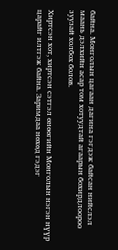байна. Монголын цагаан дагина гэгдэж байсан нийслэл маань дэлхийн асар том хотуудтай агаарын бохирдлоороо зуузай холбох болов.

Хиртсэн хот, хиртсэн сэтгэл өнөөгийн Монголын нэгэн нүүр царайг илтгэж байна. Заримдаа нөхөд гэдэг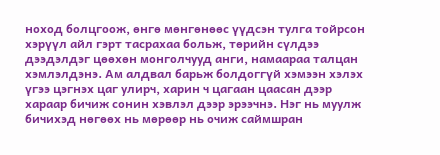ноход болцгоож, өнгө мөнгөнөөс үүдсэн тулга тойрсон хэрүүл айл гэрт тасрахаа больж, төрийн сүлдээ дээдэлдэг цөөхөн монголчууд анги, намаараа талцан хэмлэлдэнэ. Ам алдвал барьж болдоггүй хэмээн хэлэх үгээ цэгнэх цаг улирч, харин ч цагаан цаасан дээр хараар бичиж сонин хэвлэл дээр эрээчнэ. Нэг нь муулж бичихэд нөгөөх нь мөрөөр нь очиж саймшран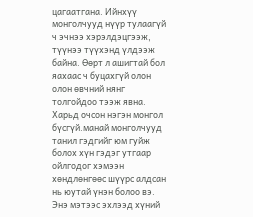цагаатгана. Ийнхүү монголчууд нүүр тулаагүй ч эчнээ хэрэлдэцгээж, түүнээ түүхэнд үлдээж байна. Өөрт л ашигтай бол яахаас ч буцахгүй олон олон өвчний нянг толгойдоо тээж явна. Харьд очсон нэгэн монгол бүсгүй.манай монголчууд танил гэдгийг юм гуйж болох хүн гэдэг утгаар ойлгодог хэмээн хөндлөнгөөс шүүрс алдсан нь юутай үнэн болоо вэ. Энэ мэтээс эхлээд хүний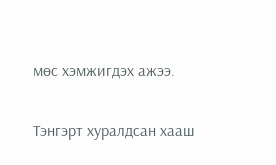мөс хэмжигдэх ажээ.

Тэнгэрт хуралдсан хааш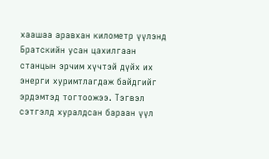хаашаа аравхан километр үүлэнд Братскийн усан цахилгаан станцын эрчим хүчтэй дүйх их энерги хуримтлагдаж байдгийг эрдэмтэд тогтоожээ. Тэгвэл сэтгэлд хуралдсан бараан үүл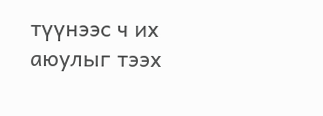түүнээс ч их аюулыг тээх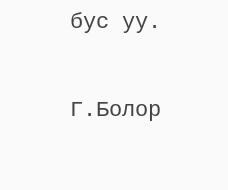бус уу.

Г.Болор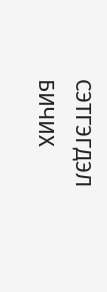СЭТГЭГДЭЛ БИЧИХ